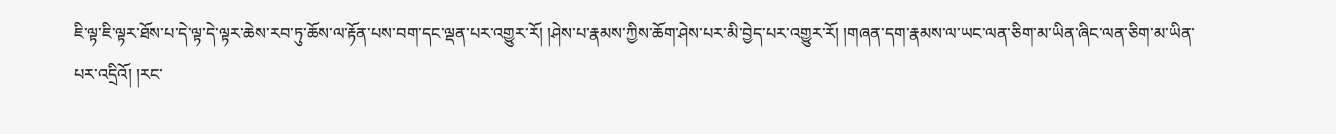ཇི་ལྟ་ཇི་ལྟར་ཐོས་པ་དེ་ལྟ་དེ་ལྟར་ཆེས་རབ་ཏུ་ཆོས་ལ་རྟོན་པས་བག་དང་ལྡན་པར་འགྱུར་རོ། །ཤེས་པ་རྣམས་ཀྱིས་ཆོག་ཤེས་པར་མི་བྱེད་པར་འགྱུར་རོ། །གཞན་དག་རྣམས་ལ་ཡང་ལན་ཅིག་མ་ཡིན་ཞིང་ལན་ཅིག་མ་ཡིན་པར་འདྲིའོ། །རང་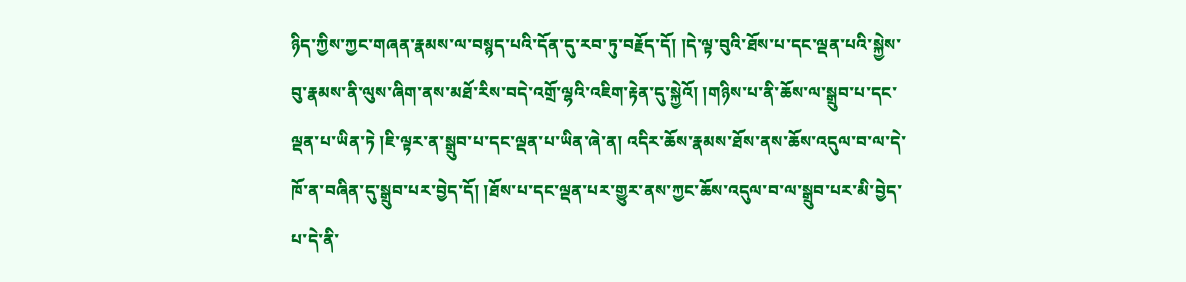ཉིད་ཀྱིས་ཀྱང་གཞན་རྣམས་ལ་བསྙད་པའི་དོན་དུ་རབ་ཏུ་བརྗོད་དོ། །དེ་ལྟ་བུའི་ཐོས་པ་དང་ལྡན་པའི་སྐྱེས་བུ་རྣམས་ནི་ལུས་ཞིག་ནས་མཐོ་རིས་བདེ་འགྲོ་ལྷའི་འཇིག་རྟེན་དུ་སྐྱེའོ། །གཉིས་པ་ནི་ཆོས་ལ་སྒྲུབ་པ་དང་ལྡན་པ་ཡིན་ཏེ །ཇི་ལྟར་ན་སྒྲུབ་པ་དང་ལྡན་པ་ཡིན་ཞེ་ན། འདིར་ཆོས་རྣམས་ཐོས་ནས་ཆོས་འདུལ་བ་ལ་དེ་ཁོ་ན་བཞིན་དུ་སྒྲུབ་པར་བྱེད་དོ། །ཐོས་པ་དང་ལྡན་པར་གྱུར་ནས་ཀྱང་ཆོས་འདུལ་བ་ལ་སྒྲུབ་པར་མི་བྱེད་པ་དེ་ནི་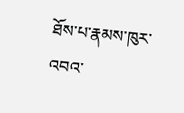ཐོས་པ་རྣམས་ཁུར་འབའ་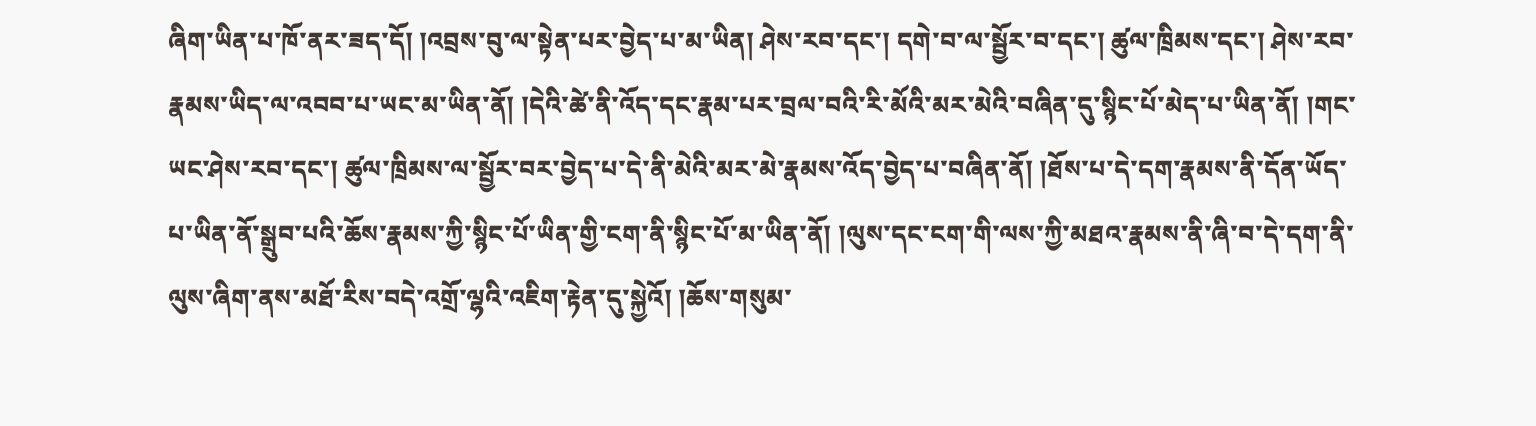ཞིག་ཡིན་པ་ཁོ་ནར་ཟད་དོ། །འབྲས་བུ་ལ་སྟེན་པར་བྱེད་པ་མ་ཡིན། ཤེས་རབ་དང་། དགེ་བ་ལ་སྦྱོར་བ་དང་། ཚུལ་ཁྲིམས་དང་། ཤེས་རབ་རྣམས་ཡིད་ལ་འབབ་པ་ཡང་མ་ཡིན་ནོ། །དེའི་ཚེ་ནི་འོད་དང་རྣམ་པར་བྲལ་བའི་རི་མོའི་མར་མེའི་བཞིན་དུ་སྙིང་པོ་མེད་པ་ཡིན་ནོ། །གང་ཡང་ཤེས་རབ་དང་། ཚུལ་ཁྲིམས་ལ་སྦྱོར་བར་བྱེད་པ་དེ་ནི་མེའི་མར་མེ་རྣམས་འོད་བྱེད་པ་བཞིན་ནོ། །ཐོས་པ་དེ་དག་རྣམས་ནི་དོན་ཡོད་པ་ཡིན་ནོ་སྒྲུབ་པའི་ཆོས་རྣམས་ཀྱི་སྙིང་པོ་ཡིན་གྱི་ངག་ནི་སྙིང་པོ་མ་ཡིན་ནོ། །ལུས་དང་ངག་གི་ལས་ཀྱི་མཐའ་རྣམས་ནི་ཞི་བ་དེ་དག་ནི་ལུས་ཞིག་ནས་མཐོ་རིས་བདེ་འགྲོ་ལྷའི་འཇིག་རྟེན་དུ་སྐྱེའོ། །ཆོས་གསུམ་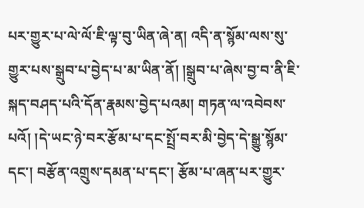པར་གྱུར་པ་ལེ་ལོ་ཇི་ལྟ་བུ་ཡིན་ཞེ་ན། འདི་ན་སྙོམ་ལས་སུ་གྱུར་པས་སྒྲུབ་པ་བྱེད་པ་མ་ཡིན་ནོ། །སྒྲུབ་པ་ཞེས་བྱ་བ་ནི་ཇི་སྐད་བཤད་པའི་དོན་རྣམས་བྱེད་པའམ། གཏན་ལ་འབེབས་པའོ། །དེ་ཡང་ཉེ་བར་རྩོམ་པ་དང་སྤྲོ་བར་མི་བྱེད་དེ་སྒྱུ་སྙོམ་དང་། བརྩོན་འགྲུས་དམན་པ་དང་། རྩོམ་པ་ཞན་པར་གྱུར་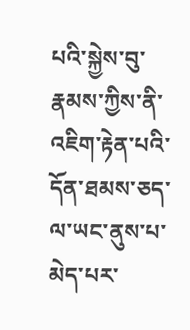པའི་སྐྱེས་བུ་རྣམས་ཀྱིས་ནི་འཇིག་རྟེན་པའི་དོན་ཐམས་ཅད་ལ་ཡང་ནུས་པ་མེད་པར་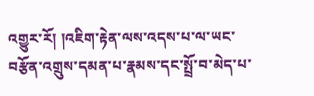འགྱུར་རོ། །འཇིག་རྟེན་ལས་འདས་པ་ལ་ཡང་བརྩོན་འགྲུས་དམན་པ་རྣམས་དང་སྤྲོ་བ་མེད་པ་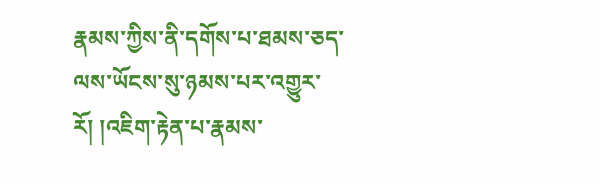རྣམས་ཀྱིས་ནི་དགོས་པ་ཐམས་ཅད་ལས་ཡོངས་སུ་ཉམས་པར་འགྱུར་རོ། །འཇིག་རྟེན་པ་རྣམས་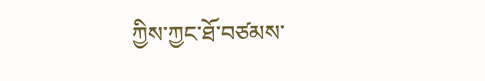ཀྱིས་ཀྱང་ཐོ་བཙམས་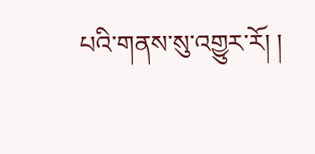པའི་གནས་སུ་འགྱུར་རོ། །